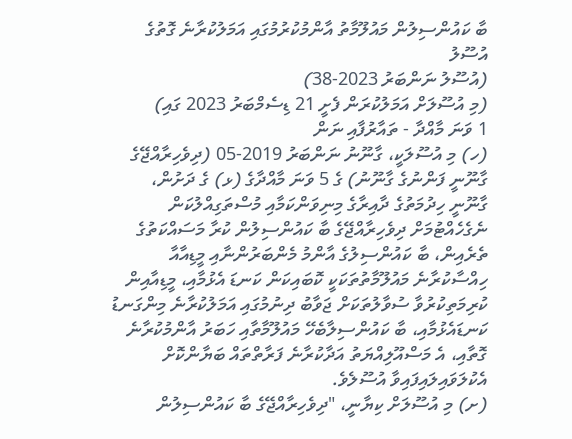ބާ ކައުންސިލުން މައުލޫމާތު އާންމުކުރުމުގައި އަމަލުކުރާނެ ގޮތުގެ އުސޫލު
(އުސޫލު ނަންބަރު 2023-38)
(މި އުސޫލަށް އަމަލުކުރަން ފެށީ 21 ޑިސެމްބަރު 2023 ގައި)
1 ވަނަ މާއްދާ - ތައާރުފާއި ނަން
(ހ) މި އުސޫލަކީ، ގާނޫނު ނަންބަރު 2019-05 (ދިވެހިރާއްޖޭގެ ގާނޫނީ ފަންނުގެ ގާނޫނު) ގެ 5 ވަނަ މާއްދާގެ (ޅ) ގެ ދަށުން، ގާނޫނީ ހިދުމަތުގެ ދާއިރާގެ މިނިވަންކަމާއި މުސްތަގިއްލުކަން ނެގެހެއްޓުމަށް ދިވެހިރާއްޖޭގެ ބާ ކައުންސިލުން ކުރާ މަސައްކަތުގެ ތެރެއިން، ބާ ކައުންސިލުގެ އާންމު މެންބަރުންނާއި މީޑިއާއާ ހިއްސާކުރާނެ މައުލޫމާތުތަކަކީ ކޮބައިކަން ކަނޑަ އެޅުމާއި، މީޑިއާއިން ކުރިމަތިކުރުވާ ސުވާލުތަކަށް ޖަވާބު ދިނުމުގައި އަމަލުކުރާނެ މިންގަނޑު ކަނޑައެޅުމާއި، ބާ ކައުންސިލާބެހޭ މައުލޫމާތާއި ހަބަރު އާންމުކުރާނެ ގޮތާއި، އެ މަސްއޫލިއްޔަތު އަދާކުރާނެ ފަރާތްތައް ބަޔާންކޮށް އެކުލަވައިލައިފައިވާ އުސޫލެވެ.
(ށ) މި އުސޫލަށް ކިޔާނީ، "ދިވެހިރާއްޖޭގެ ބާ ކައުންސިލުން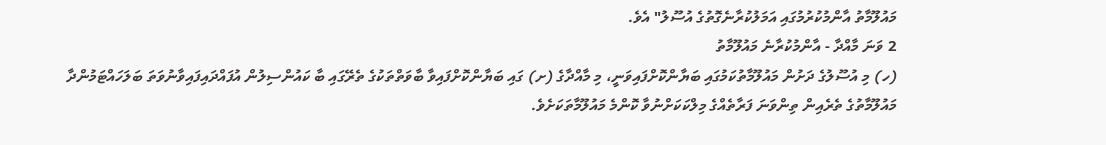މައުލޫމާތު އާންމުކުރުމުގައި އަމަލުކުރާނެގޮތުގެ އުސޫލު" އެވެ.
2 ވަނަ މާއްދާ - އާންމުކުރާނެ މައުލޫމާތު
(ހ) މި އުސޫލުގެ ދަށުން މައުލޫމާތުކަމުގައި ބަޔާންކޮށްފައިވަނީ، މި މާއްދާގެ (ށ) ގައި ބަޔާންކޮށްފައިވާ ބާވަތްތަކުގެ ތެރޭގައި ބާ ކައުންސިލުން އުފައްދައިފައިވާނުވަތަ ބަލަހައްޓަމުންދާ މައުލޫމާތުގެ ތެރެއިން ތިންވަނަ ފަރާތެއްގެ މިލްކަކަށްނުވާ ކޮންމެ މައުލޫމާތަކަށެވެ.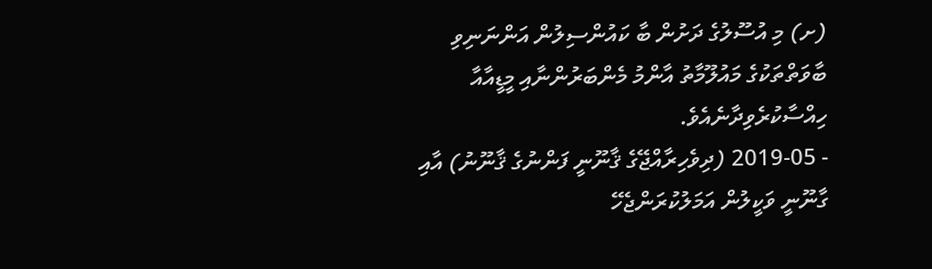(ށ) މި އުސޫލުގެ ދަށުން ބާ ކައުންސިލުން އަންނަނިވި ބާވަތްތަކުގެ މައުލޫމާތު އާންމު މެންބަރުންނާއި މީޑީއާއާ ހިއްސާކުރެވިދާނެއެވެ.
- 2019-05 (ދިވެހިރާއްޖޭގެ ޤާނޫނީ ފަންނުގެ ޤާނޫނު) އާއި ގާނޫނީ ވަކީލުން އަމަލުކުރަންޖެހޭ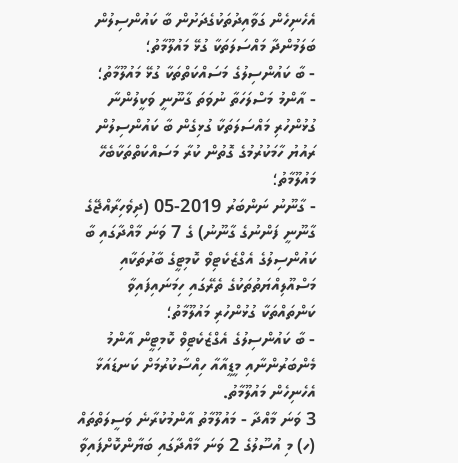އެހެނިހެން ގަވާއިދުތަކުގެދަށުން ބާ ކައުންސިލުން ބަލަމުންދާ މައްސަލަތަކާ ގުޅޭ މައުލޫމާތު؛
- ބާ ކައުންސިލުގެ މަސައްކަތްތަކާ ގުޅޭ މައުލޫމާތު؛
- އާންމު މަސްލަހަތާ ނުވަތަ ގާނޫނީ ވަކީލުންނާ ގުޅުންހުރި މައްސަލަތަކާ ގުޅިގެން ބާ ކައުންސިލުން ރައުޔު ހާމަކުރުމުގެ ގޮތުން ކުރާ މަސައްކަތްތަކާބެހޭ މައުލޫމާތު؛
- ގާނޫނު ނަންބަރު 2019-05 (ދިވެހިރާއްޖޭގެ ގާނޫނީ ފަންނުގެ ގާނޫނު) ގެ 7 ވަނަ މާއްދާގައި ބާ ކައުންސިލުގެ އެގްޒެކެޓިވް ކޮމިޓީގެ ބާރުތަކާއި މަސްއޫލިއްޔަތުތަކުގެ ތެރޭގައި ހިމަނައިފައިވާ ކަންތައްތަކާ ގުޅުންހުރި މައުލޫމާތު؛
- ބާ ކައުންސިލުގެ އެގްޒެކެޓިވް ކޮމިޓީން އާންމު މެންބަރުންނާއި މީޑީއާއާ ހިއްސާކުރުމަށް ކަނޑައަޅާ އެހެނިހެން މައުލޫމާތު.
3 ވަނަ މާއްދާ - މައުލޫމާތު އާންމުކުރާނެ ވަސީލަތްތައް
(ހ) މި އުސޫލުގެ 2 ވަނަ މާއްދާގައި ބަޔާންކޮށްފައިވާ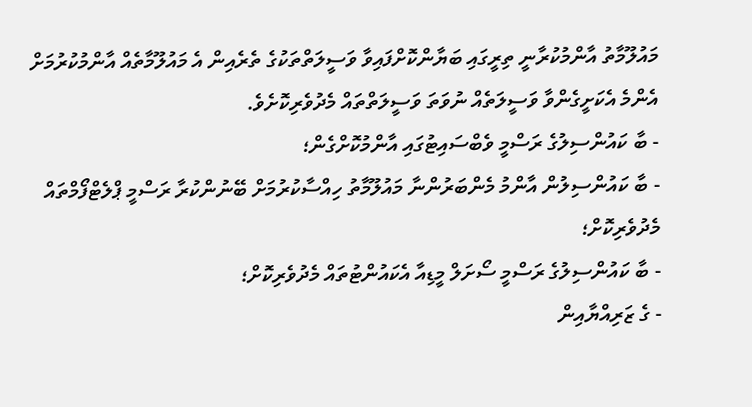މައުލޫމާތު އާންމުކުރާނީ ތިރީގައި ބަޔާންކޮށްފައިވާ ވަސީލަތްތަކުގެ ތެރެއިން އެ މައުލޫމާތެއް އާންމުކުރުމަށް އެންމެ އެކަށީގެންވާ ވަސީލަތެއް ނުވަތަ ވަސީލަތްތައް މެދުވެރިކޮށެވެ.
- ބާ ކައުންސިލުގެ ރަސްމީ ވެބްސައިޓުގައި އާންމުކޮށްގެން؛
- ބާ ކައުންސިލުން އާންމު މެންބަރުންނާ މައުލޫމާތު ހިއްސާކުރުމަށް ބޭނުންކުރާ ރަސްމީ ޕްލެޓްފޯމްތައް މެދުވެރިކޮށް؛
- ބާ ކައުންސިލުގެ ރަސްމީ ސޯށަލް މީޑިއާ އެކައުންޓުތައް މެދުވެރިކޮށް؛
- ގެ ޒަރިއްޔާއިން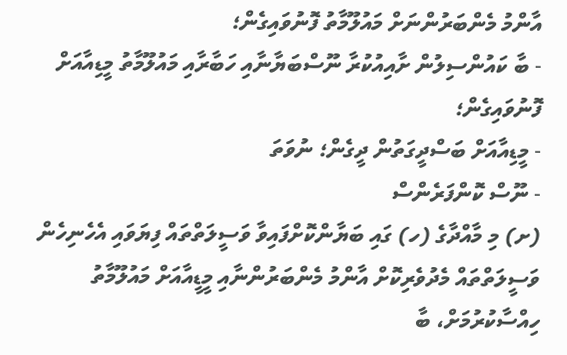އާންމު މެންބަރުންނަށް މައުލޫމާތު ފޮނުވައިގެން؛
- ބާ ކައުންސިލުން ށާއިއުކުރާ ނޫސްބަޔާނާއި ހަބާރާއި މައުލޫމާތު މީޑިއާއަށް ފޮނުވައިގެން؛
- މީޑިއާއަށް ބަސްދީގަތުން ދީގެން؛ ނުވަތަ
- ނޫސް ކޮންފަރެންސް
(ށ) މި މާއްދާގެ (ހ) ގައި ބަޔާންކޮށްފައިވާ ވަސީލަތްތައް ފިޔަވައި އެހެނިހެން ވަސީލަތްތައް މެދުވެރިކޮށް އާންމު މެންބަރުންނާއި މީޑީއާއަށް މައުލޫމާތު ހިއްސާކުރުމަށް، ބާ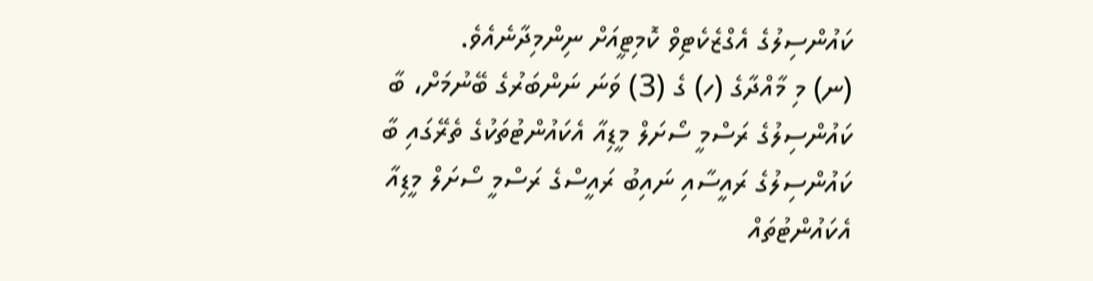ކައުންސިލުގެ އެގްޒެކެޓިވް ކޮމިޓީއަށް ނިންމިދާނެއެވެ.
(ނ) މި މާއްދާގެ (ހ) ގެ (3) ވަނަ ނަންބަރުގެ ބޭނުމަށް، ބާ ކައުންސިލުގެ ރަސްމީ ސޯށަލް މީޑިއާ އެކައުންޓުތަކުގެ ތެރޭގައި ބާ ކައުންސިލުގެ ރައީސާއި ނައިބު ރައީސްގެ ރަސްމީ ސޯށަލް މީޑިއާ އެކައުންޓުތައް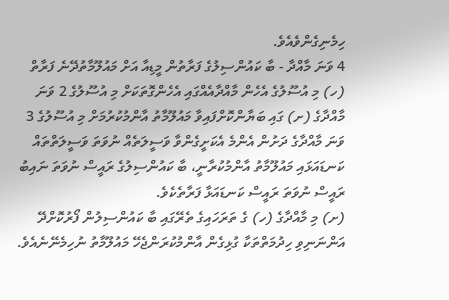ހިމެނިގެންވެއެވެ.
4 ވަނަ މާއްދާ - ބާ ކައުންސިލުގެ ފަރާތުން މީޑިއާ އަށް މައުލޫމާތުދޭނެ ފަރާތް
(ހ) މި އުސޫލުގެ އެހެން މާއްދާއެއްގައި އެހެންގޮތަކަށް މި އުސޫލުގެ 2 ވަނަ މާއްދާގެ (ށ) ގައި ބަޔާންކޮށްފައިވާ މައުލޫމާތު އާންމުކުރުމަށް މި އުސޫލުގެ 3 ވަނަ މާއްދާގެ ދަށުން އެންމެ އެކަށީގެންވާ ވަސީލަތެއް ނުވަތަ ވަސީލަތްތައް ކަނޑައަޅައި މައުލޫމާތު އާންމުކުރާނީ، ބާ ކައުންސިލުގެ ރައީސް ނުވަތަ ނައިބު ރައީސް ނުވަތަ ރައީސް ކަނޑައަޅާ ފަރާތެކެވެ.
(ށ) މި މާއްދާގެ (ހ) ގެ ތަރަހައިގެ ތެރޭގައި ބާ ކައުންސިލުން ފޯރުކޮށްދޭ އަންނަނިވި ހިދުމަތްތަކާ ގުޅިގެން އާންމުކުރަންޖެހޭ މައުލޫމާތު ނުހިމެނޭނެއެވެ.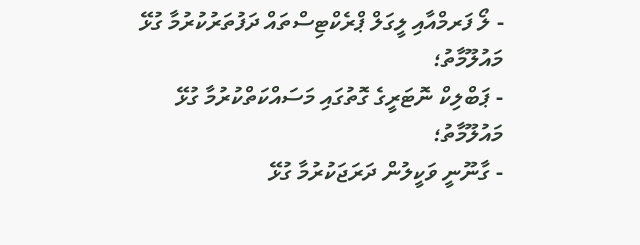- ލޯ ފަރމްއާއި ލީގަލް ޕްރެކްޓިސްތައް ދަފުތަރުކުރުމާ ގުޅޭ މައުލޫމާތު؛
- ޕަބްލިކް ނޮޓަރީގެ ގޮތުގައި މަސައްކަތްކުރުމާ ގުޅޭ މައުލޫމާތު؛
- ގާނޫނީ ވަކީލުން ދަރަޖަކުރުމާ ގުޅޭ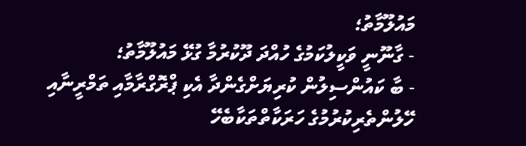މައުލޫމާތު؛
- ގާނޫނީ ވަކީލުކަމުގެ ހުއްދަ ދޫކުރުމާ ގުޅޭ މައުލޫމާތު؛
- ބާ ކައުންސިލުން ކުރިޔަށްގެންދާ އެކި ޕްރޮގްރާމާއި ތަމްރީނާއި ހޭލުންތެރިކުރުމުގެ ހަރަކާތްތަކާބެހޭ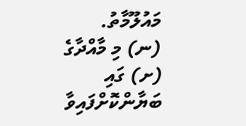މައުލޫމާތު.
(ނ) މި މާއްދާގެ (ށ) ގައި ބަޔާންކޮށްފައިވާ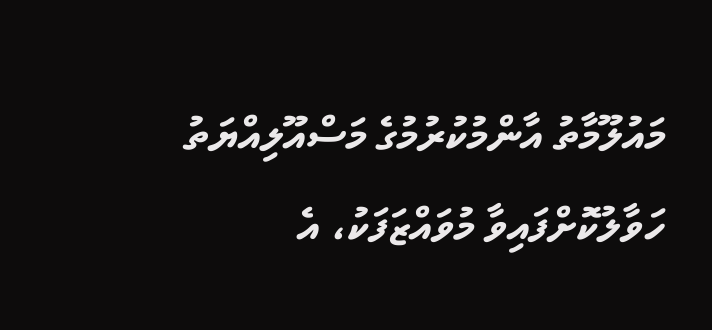މައުލޫމާތު އާންމުކުރުމުގެ މަސްއޫލިއްޔަތު ހަވާލުކޮށްފައިވާ މުވައްޒަފަކު، އެ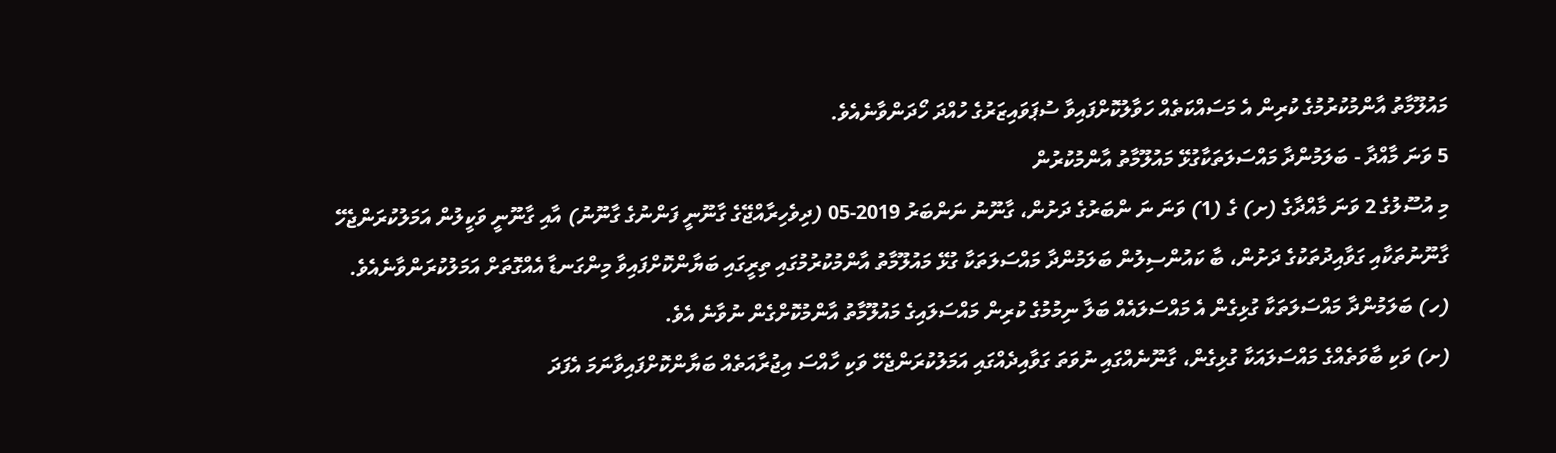މައުލޫމާތު އާންމުކުރުމުގެ ކުރިން އެ މަސައްކަތެއް ހަވާލުކޮށްފައިވާ ސުޕަވައިޒަރުގެ ހުއްދަ ހޯދަންވާނެއެވެ.
5 ވަނަ މާއްދާ - ބަލަމުންދާ މައްސަލަތަކާގުޅޭ މައުލޫމާތު އާންމުކުރުން
މި އުސޫލުގެ 2 ވަނަ މާއްދާގެ (ށ) ގެ (1) ވަނަ ނަ ންބަރުގެ ދަށުން، ގާނޫނު ނަންބަރު 2019-05 (ދިވެހިރާއްޖޭގެ ގާނޫނީ ފަންނުގެ ގާނޫނު) އާއި ގާނޫނީ ވަކީލުން އަމަލުކުރަންޖެހޭ ގާނޫނުތަކާއި ގަވާއިދުތަކުގެ ދަށުން، ބާ ކައުންސިލުން ބަލަމުންދާ މައްސަލަތަކާ ގުޅޭ މައުލޫމާތު އާންމުކުރުމުގައި ތިރީގައި ބަޔާންކޮށްފައިވާ މިންގަނޑާ އެއްގޮތަށް އަމަލުކުރަންވާނެއެވެ.
(ހ) ބަލަމުންދާ މައްސަލަތަކާ ގުޅިގެން އެ މައްސަލައެއް ބަލާ ނިމުމުގެ ކުރިން މައްސަލައިގެ މައުލޫމާތު އާންމުކޮށްގެން ނުވާނެ އެވެ.
(ށ) ވަކި ބާވަތެއްގެ މައްސަލައަކާ ގުޅިގެން، ގާނޫނެއްގައި ނުވަތަ ގަވާއިދެއްގައި އަމަލުކުރަންޖެހޭ ވަކި ހާއްސަ އިޖުރާއަތެއް ބަޔާންކޮށްފައިވާނަމަ އެފަދަ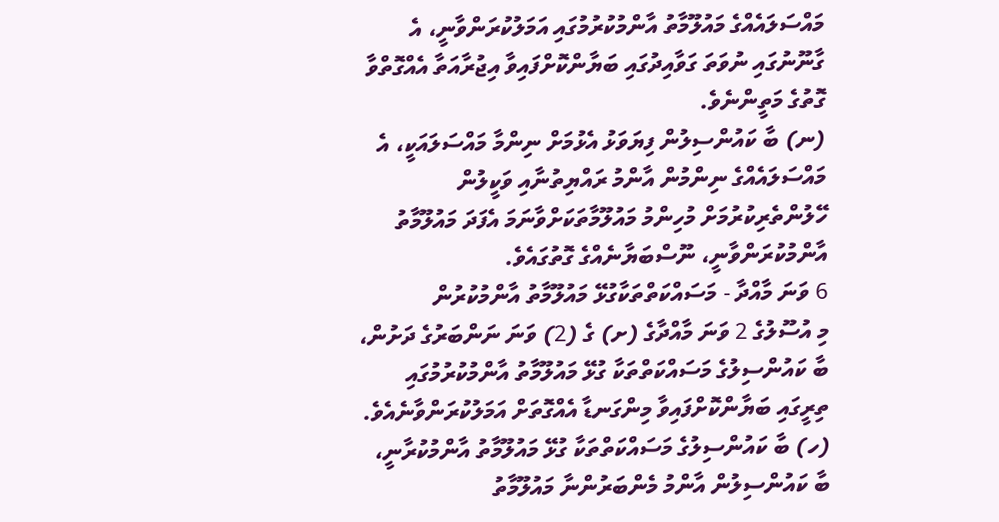މައްސަލައެއްގެ މައުލޫމާތު އާންމުކުރުމުގައި އަމަލުކުރަންވާނީ، އެ ގާނޫނުގައި ނުވަތަ ގަވާއިދުގައި ބަޔާންކޮށްފައިވާ އިޖުރާއަތާ އެއްގޮތްވާ ގޮތުގެ މަތީންނެވެ.
(ނ) ބާ ކައުންސިލުން ފިޔަވަޅު އެޅުމަށް ނިންމާ މައްސަލައަކީ، އެ މައްސަލައެއްގެ ނިންމުން އާންމު ރައްޔިތުނާއި ވަކީލުން ހޭލުންތެރިކުރުމަށް މުހިންމު މައުލޫމާތަކަށްވާނަމަ އެފަދަ މައުލޫމާތު އާންމުކުރަންވާނީ، ނޫސްބަޔާނެއްގެ ގޮތުގައެވެ.
6 ވަނަ މާއްދާ - މަސައްކަތްތަކާގުޅޭ މައުލޫމާތު އާންމުކުރުން
މި އުސޫލުގެ 2 ވަނަ މާއްދާގެ (ށ) ގެ (2) ވަނަ ނަންބަރުގެ ދަށުން، ބާ ކައުންސިލުގެ މަސައްކަތްތަކާ ގުޅޭ މައުލޫމާތު އާންމުކުރުމުގައި ތިރީގައި ބަޔާންކޮށްފައިވާ މިންގަނޑާ އެއްގޮތަށް އަމަލުކުރަންވާނެއެވެ.
(ހ) ބާ ކައުންސިލުގެ މަސައްކަތްތަކާ ގުޅޭ މައުލޫމާތު އާންމުކުރާނީ، ބާ ކައުންސިލުން އާންމު މެންބަރުންނާ މައުލޫމާތު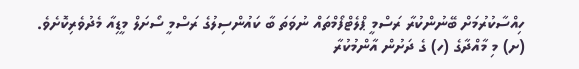ހިއްސާކުރުމަށް ބޭނުންކުރާ ރަސްމީ ޕްލެޓްފޯމްތައް ނުވަތަ ބާ ކައުންސިލުގެ ރަސްމީ ސޯށަލް މީޑިއާ މެދުވެރިކޮށެވެ.
(ށ) މި މާއްދާގެ (ހ) ގެ ދަށުން އާންމުކުރާ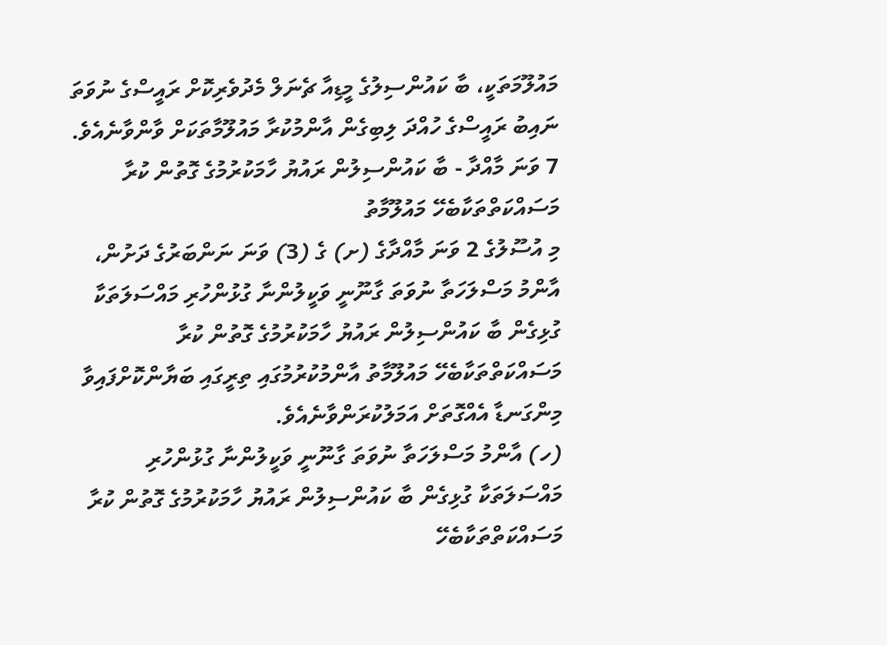މައުލޫމަތަކީ، ބާ ކައުންސިލުގެ މީޑިއާ ޗެނަލް މެދުވެރިކޮށް ރައީސްގެ ނުވަތަ ނައިބު ރައީސްގެ ހުއްދަ ލިބިގެން އާންމުކުރާ މައުލޫމާތަކަށް ވާންވާނެއެވެ.
7 ވަނަ މާއްދާ - ބާ ކައުންސިލުން ރައުޔު ހާމަކުރުމުގެ ގޮތުން ކުރާ މަސައްކަތްތަކާބެހޭ މައުލޫމާތު
މި އުސޫލުގެ 2 ވަނަ މާއްދާގެ (ށ) ގެ (3) ވަނަ ނަންބަރުގެ ދަށުން، އާންމު މަސްލަހަތާ ނުވަތަ ގާނޫނީ ވަކީލުންނާ ގުޅުންހުރި މައްސަލަތަކާ ގުޅިގެން ބާ ކައުންސިލުން ރައުޔު ހާމަކުރުމުގެ ގޮތުން ކުރާ މަސައްކަތްތަކާބެހޭ މައުލޫމާތު އާންމުކުރުމުގައި ތިރީގައި ބަޔާންކޮށްފައިވާ މިންގަނޑާ އެއްގޮތަށް އަމަލުކުރަންވާނެއެވެ.
(ހ) އާންމު މަސްލަހަތާ ނުވަތަ ގާނޫނީ ވަކީލުންނާ ގުޅުންހުރި މައްސަލަތަކާ ގުޅިގެން ބާ ކައުންސިލުން ރައުޔު ހާމަކުރުމުގެ ގޮތުން ކުރާ މަސައްކަތްތަކާބެހޭ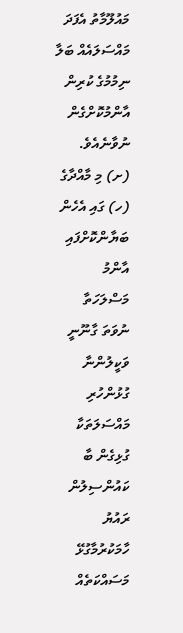މައުލޫމާތު އެފަދަ މައްސަލައެއް ބަލާ ނިމުމުގެ ކުރިން އާންމުކޮށްގެން ނުވާނެއެވެ.
(ށ) މި މާއްދާގެ (ހ) ގައި އެހެން ބަޔާންކޮށްފައި އާންމު މަސްލަހަތާ ނުވަތަ ގާނޫނީ ވަކީލުންނާ ގުޅުންހުރި މައްސަލަތަކާ ގުޅިގެން ބާ ކައުންސިލުން ރައުޔު ހާމަކުރުމާގުޅޭ މަސައްކަތެއް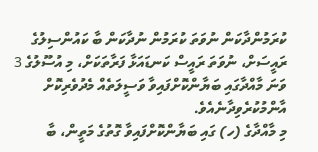ކުރަމުންދާކަން ނުވަތަ ކުރަމުން ނުދާކަން ބާ ކައުންސިލުގެ ރައީސަށް، ނުވަތަ ރައީސް ކަނޑައަޅާ ފަރާތަކަށް، މި އުސޫލުގެ 3 ވަނަ މާއްދާގައި ބަޔާންކޮށްފައިވާ ވަސީލަތެއް މެދުވެރިކޮށް އާންމުކުރެވިދާނެއެވެ.
މި މާއްދާގެ (ހ) ގައި ބަޔާންކޮށްފައިވާ ގޮތުގެ މަތީން، ބާ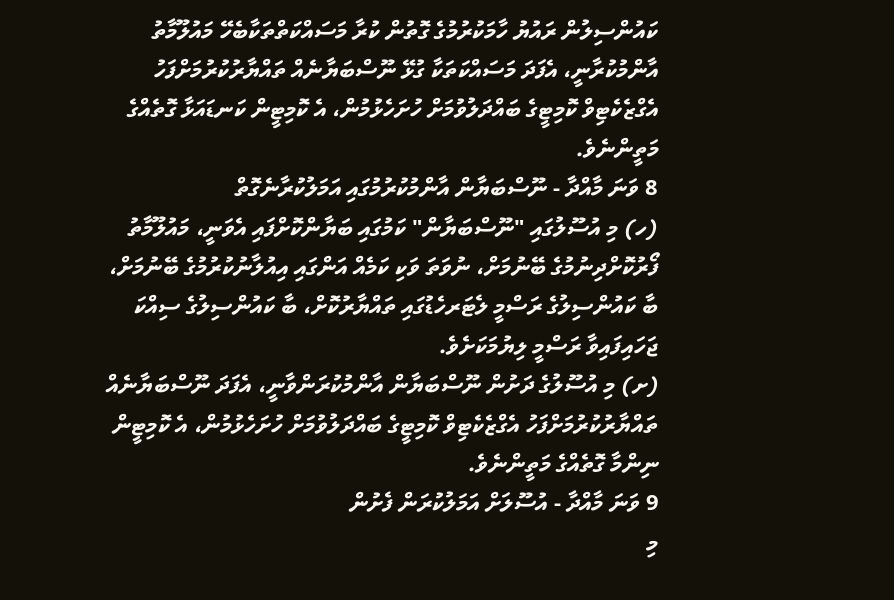ކައުންސިލުން ރައުޔު ހާމަކުރުމުގެ ގޮތުން ކުރާ މަސައްކަތްތަކާބެހޭ މައުލޫމާތު އާންމުކުރާނީ، އެފަދަ މަސައްކަތަކާ ގުޅޭ ނޫސްބަޔާނެއް ތައްޔާރުކުރުމަށްފަހު އެގްޒެކެޓިވް ކޮމިޓީގެ ބައްދަލުވުމަށް ހުށަހެޅުމުން، އެ ކޮމިޓީން ކަނޑައަޅާ ގޮތެއްގެ މަތީންނެވެ.
8 ވަނަ މާއްދާ - ނޫސްބަޔާން އާންމުކުރުމުގައި އަމަލުކުރާނެގޮތް
(ހ) މި އުސޫލުގައި "ނޫސްބަޔާން" ކަމުގައި ބަޔާންކޮށްފައި އެވަނީ، މައުލޫމާތު ފޯރުކޮށްދިނުމުގެ ބޭނުމަށް، ނުވަތަ ވަކި ކަމެއް އަންގައި އިއުލާނުކުރުމުގެ ބޭނުމަށް، ބާ ކައުންސިލުގެ ރަސްމީ ލެޓަރހެޑުގައި ތައްޔާރުކޮށް، ބާ ކައުންސިލުގެ ސިއްކަ ޖަހައިފައިވާ ރަސްމީ ލިޔުމަކަށެވެ.
(ށ) މި އުސޫލުގެ ދަށުން ނޫސްބަޔާން އާންމުކުރަންވާނީ، އެފަދަ ނޫސްބަޔާނެއް ތައްޔާރުކުރުމަށްފަހު އެގްޒެކެޓިވް ކޮމިޓީގެ ބައްދަލުވުމަށް ހުށަހެޅުމުން، އެ ކޮމިޓީން ނިންމާ ގޮތެއްގެ މަތީންނެވެ.
9 ވަނަ މާއްދާ - އުސޫލަށް އަމަލުކުރަން ފެށުން
މި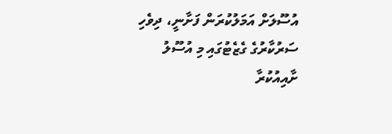އުސޫލަށް އަމަލުކުރަން ފަށާނީ، ދިވެހި ސަރުކާރުގެ ގެޒެޓުގައި މި އުސޫލު ށާއިއުކުރާ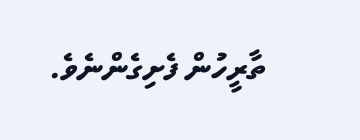ތާރީހުން ފެށިގެންނެވެ.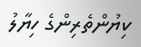ކިޔުންތެރިންގެ ހިޔާލު